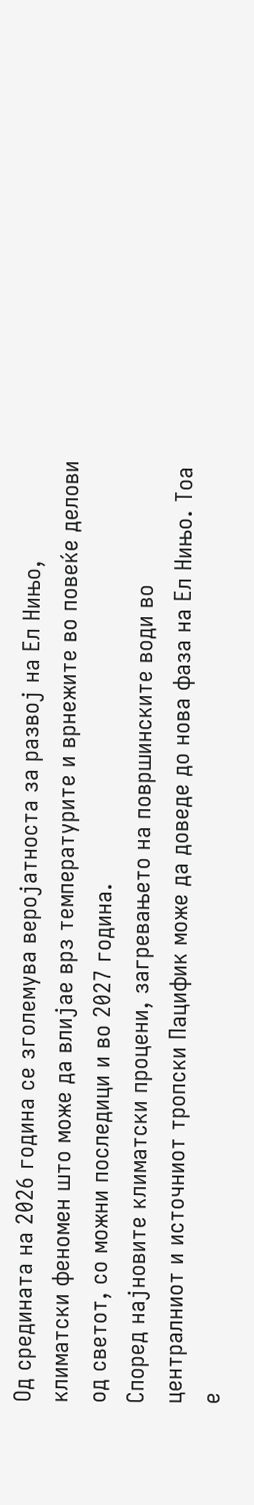Од средината на 2026 година се зголемува веројатноста за развој на Ел Нињо, климатски феномен што може да влијае врз температурите и врнежите во повеќе делови од светот, со можни последици и во 2027 година.
Според најновите климатски процени, загревањето на површинските води во централниот и источниот тропски Пацифик може да доведе до нова фаза на Ел Нињо. Тоа е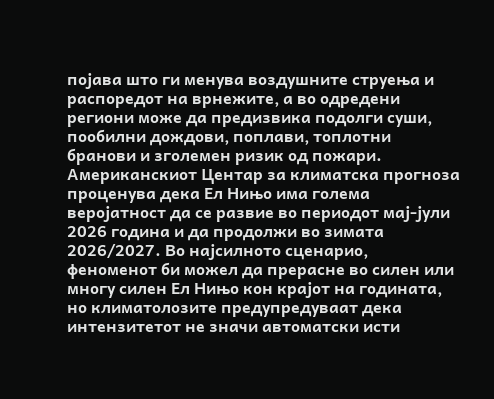појава што ги менува воздушните струења и распоредот на врнежите, а во одредени региони може да предизвика подолги суши, пообилни дождови, поплави, топлотни бранови и зголемен ризик од пожари.
Американскиот Центар за климатска прогноза проценува дека Ел Нињо има голема веројатност да се развие во периодот мај-јули 2026 година и да продолжи во зимата 2026/2027. Во најсилното сценарио, феноменот би можел да прерасне во силен или многу силен Ел Нињо кон крајот на годината, но климатолозите предупредуваат дека интензитетот не значи автоматски исти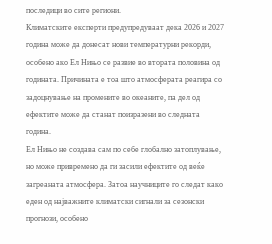последици во сите региони.
Климатските експерти предупредуваат дека 2026 и 2027 година може да донесат нови температурни рекорди, особено ако Ел Нињо се развие во втората половина од годината. Причината е тоа што атмосферата реагира со задоцнување на промените во океаните, па дел од ефектите може да станат поизразени во следната година.
Ел Нињо не создава сам по себе глобално затоплување, но може привремено да ги засили ефектите од веќе загреаната атмосфера. Затоа научниците го следат како еден од најважните климатски сигнали за сезонски прогнози, особено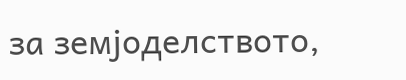за земјоделството,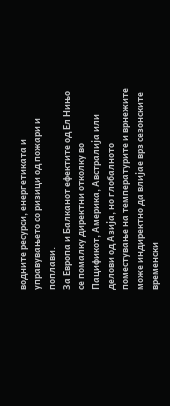водните ресурси, енергетиката и управувањето со ризици од пожари и поплави.
За Европа и Балканот ефектите од Ел Нињо се помалку директни отколку во Пацификот, Америка, Австралија или делови од Азија, но глобалното поместување на температурите и врнежите може индиректно да влијае врз сезонските временски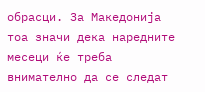обрасци. За Македонија тоа значи дека наредните месеци ќе треба внимателно да се следат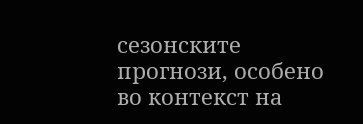сезонските прогнози, особено во контекст на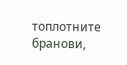топлотните бранови,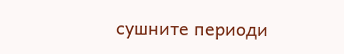сушните периоди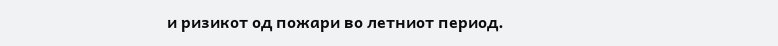и ризикот од пожари во летниот период.